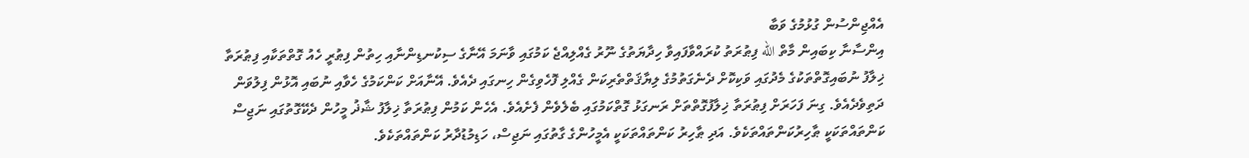އެއްޖިންސުން ގުޅުމުގެ ވަބާ
އިންސާނާ ކިބައިން މާތް الله ފިޠުރަތު ކުރައްވާފައިވާ ހިދާޔަތުގެ ނޫރު ގެއްލިއްޖެ ކަމުގައި ވާނަމަ އޭނާގެ ސިކުނޑިންނާއި ހިތުން ފިޠުރީ ހެއު ގޮތްތަކާއި ފިޠުރަތާ ޚިލާފު ނުބައިގޮތްތަކުގެ މެދުގައި ވަކިކޮށް ދެނެގަތުމުގެ ލިޔާޤަތްތެރިކަން ގެއްލި ފޮހެވިގެން ހިނގައި ދެއެވެ. އޭނާއަށް ކަންކަމުގެ ހެވާއި ނުބައި އޮޅުން ފިލުވަން ދަތިވެދެއެވެ. ގިނަ ފަހަރަށް ފިޠުރަތާ ޚިލާފުގޮތްތަށް ރަނގަޅު ގޮތްކަމުގައި ބެލެވެން ފެށެއެވެ. އެހެން ކަމުން ފިޠުރަތާ ޚިލާފު ޝާޛު މީހުން ދެކޭގޮތުގައި ނަޖިސް ކަންތައްތަކަކީ ޠާހިރުކަންތައްތަކެވެ. އަދި ޠާހިރު ކަންތައްތަކަކީ އެމީހުންގެ ގާތުގައި ނަޖިސް، ހަޑިމުޑުދާރު ކަންތައްތަކެވެ.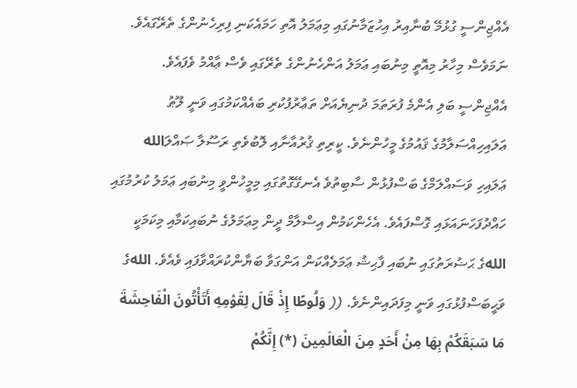އެއްޖިންސީ ގުޅުމޭ ބުނާއިރު އިހުޒަމާނުގައި މިޢަމަލު އޮތި ހަމައެކަނި ފިރިހެނުންގެ ތެރޭގައެވެ. ނަމަވެސް މިހާރު މިއޮތީ މިނުބައި ޢަމަލު އަންހެނުންގެ ތެރޭގައި ވެސް ޢާއްމު ވެފައެވެ.
އެއްޖިންސީ ބަލި އެންމެ ފުރަތަމަ ދުނިޔެއަށް ތަޢާރުފުކުރި ބައެއްކަމުގައި ވަނީ ލޫޠު ޢަލައިހިއްސަލާމުގެ ޤައުމުގެ މީހުންނެވެ. ކީރިތި ޤުރުއާނާއި ލޮބުވެތި ރަސޫލާ ޞައްލަالله ޢަލައިހި ވަސައްލަމްގެ ބަސްފުޅުން ސާބިތުވެ އެނގޭގޮތުގައި މިމީހުންވީ މިނުބައި ޢަމަލު ކުރުމުގައި ހައްދުފަހަނައަޅައި ގޮސްފައެވެ. އެހެންކަމުން އިސްލާމް ދީން މިޢަމަލުގެ ނުބައިކަމާއި މިކަމަކީ اللهގެ ޙަޟުރަތުގައި ނުބައި ފާޙިޝު ޢަމަލެއްކަން އަންގަވާ ބަޔާންކުރައްވާފައި ވެއެވެ. اللهގެ ވަޙީބަސްފުޅުގައި ވަނީ މިފަދައިންނެވެ. (( وَلُوطًا إِذْ قَالَ لِقَوْمِهِ أَتَأْتُونَ الْفَاحِشَةَ مَا سَبَقَكُمْ بِهَا مِنْ أَحَدٍ مِنَ الْعَالَمِينَ (*) إِنَّكُمْ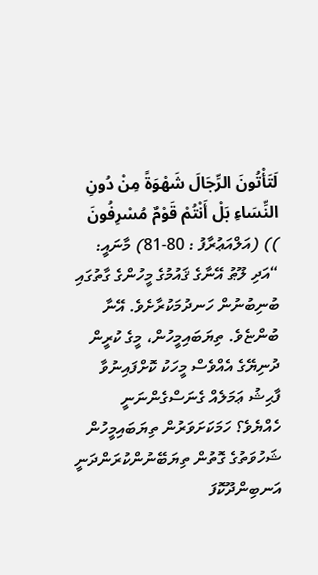لَتَأْتُونَ الرِّجَالَ شَهْوَةً مِنْ دُونِ النِّسَاءِ بَلْ أَنْتُمْ قَوْمٌ مُسْرِفُونَ )) (އަލްއަޢުރާފު : 80-81) މާނައީ: “އަދި ލޫޠު އޭނާގެ ޤައުމުގެ މީހުންގެ ގާތުގައި ބުނިބުނުން ހަނދުމަކުރާށެވެ. އޭނާ ބުންޏެވެ. ތިޔަބައިމީހުން، މީގެ ކުރީން ދުނިޔޭގެ އެއްވެސް މީހަކު ކޮށްފައިނުވާ ފާޙިޝު ޢަމަލެއް ގެނަސްގެންނަނީ ހެއްޔެވެ؟ ހަމަކަށަވަރުން ތިޔަބައިމީހުން ޝަހުވަތުގެ ގޮތުން ތިޔަބޭނުންކުރަންދަނީ އަނބިންދޫކޮފަ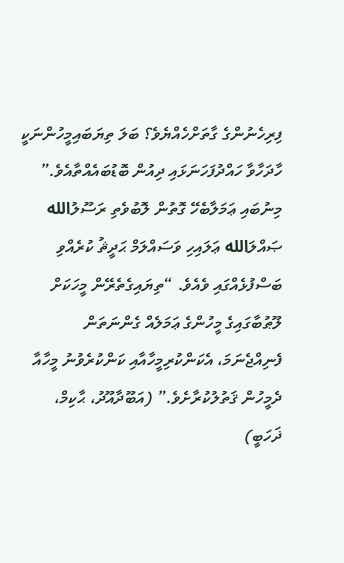ފިރިހެނުންގެ ގާތަށްހެއްޔެވެ؟ ބަލަ ތިޔަބައިމީހުންނަކީ ހާދަހާވާ ހައްދުފަހަނަޅައި ދިއުން ބޮޑުބައެއްތާއެވެ.”
މިނުބައި ޢަމަލާބެހޭ ގޮތުން ލޮބުވެތި ރަސޫލުالله ޞައްލަالله ޢަލައިހި ވަސައްލަމް ޙަދީޘު ކުރެއްވި ބަސްފުޅެއްގައި ވެއެވެ. “ތިޔައިގެތެރޭން މީހަކަށް ލޫޠުބާގައިގެ މީހުންގެ ޢަމަލެއް ގެންނަތަން ފެނިއްޖެނަމަ، އެކަންކުރިމީހާއާއި ކަންކުރެވުނު މީހާއާ ދެމީހުން ޤަތުލުކުރާށެވެ.” (އަބޫދާއޫދު، ޙާކިމް، ޛަހަބީ)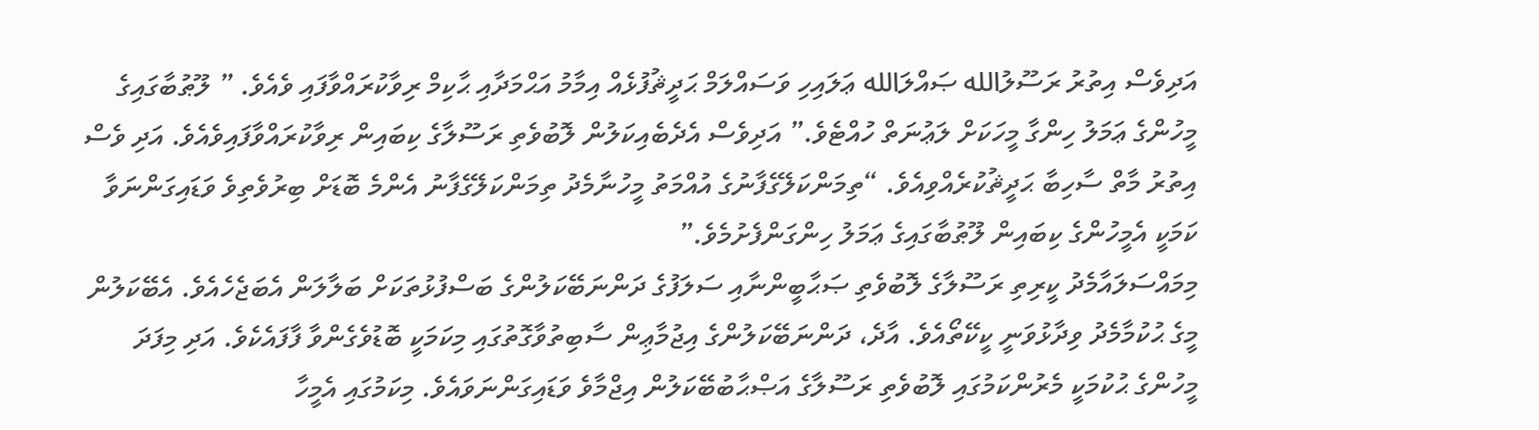އަދިވެސް އިތުރު ރަސޫލުالله ޞައްލަالله ޢަލައިހި ވަސައްލަމް ޙަދީޘުފުޅެއް އިމާމު އަޙްމަދާއި ޙާކިމް ރިވާކުރައްވާފައި ވެއެވެ. ” ލޫޠުބާގައިގެ މީހުންގެ ޢަމަލު ހިންގާ މީހަކަށް ލަޢުނަތް ހުއްޓެވެ.” އަދިވެސް އެދެބެއިކަލުން ލޮބުވެތި ރަސޫލާގެ ކިބައިން ރިވާކުރައްވާފައިވެއެވެ. އަދި ވެސް އިތުރު މާތް ސާހިބާ ޙަދީޘުކުރެއްވިއެވެ. “ތިމަންކަލޭގެފާނުގެ އުއްމަތު މީހުނާމެދު ތިމަންކަލޭގެފާނު އެންމެ ބޮޑަށް ބިރުވެތިވެ ވަޑައިގަންނަވާ ކަމަކީ އެމީހުންގެ ކިބައިން ލޫޠުބާގައިގެ ޢަމަލު ހިންގަންފެށުމެވެ.”
މިމައްސަލައާމެދު ކީރިތި ރަސޫލާގެ ލޮބުވެތި ޞަޙާބީންނާއި ސަލަފުގެ ދަންނަބޭކަލުންގެ ބަސްފުޅުތަކަށް ބަލާލަން އެބަޖެހެއެވެ. އެބޭކަލުން މީގެ ޙުކުމާމެދު ވިދާޅުވަނީ ކީކޭތޯއެވެ. އާދެ، ދަންނަބޭކަލުންގެ އިޖުމާޢިން ސާބިތުވާގޮތުގައި މިކަމަކީ ބޮޑުވެގެންވާ ފާފައެކެވެ. އަދި މިފަދަ މީހުންގެ ޙުކުމަކީ މެރުންކަމުގައި ލޮބުވެތި ރަސޫލާގެ އަޞްޙާބުބޭކަލުން އިޖްމާވެ ވަޑައިގަންނަވައެވެ. މިކަމުގައި އެމީހާ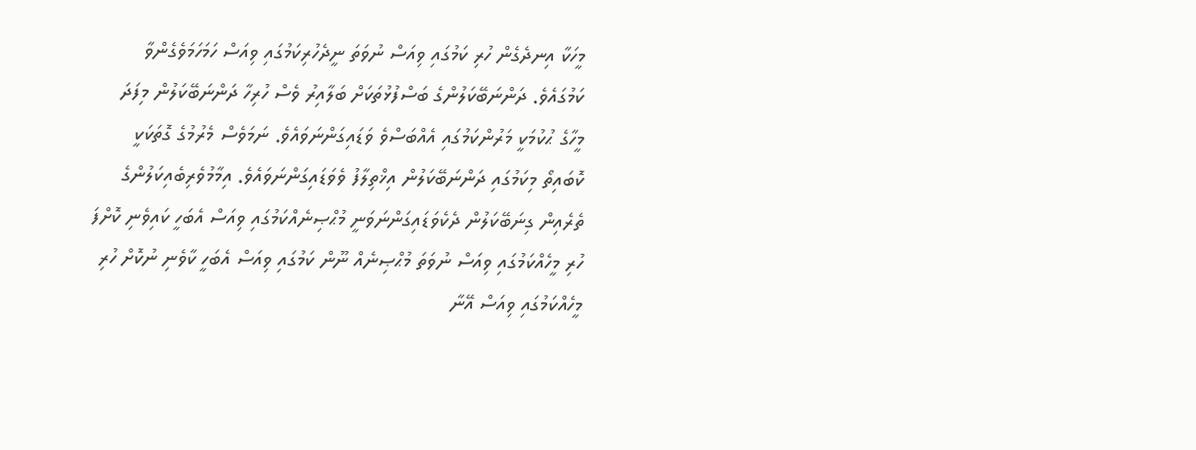މީހަކާ އިނދެގެން ހުރި ކަމުގައި ވިއަސް ނުވަތަ ނީދެހުރިކަމުގައި ވިއަސް ހަމަހަމަވެގެންވާ ކަމުގައެވެ. ދަންނަބޭކަލުންގެ ބަސްފުޅުތަކަށް ބަލާއިރު ވެސް ހުރިހާ ދަންނަބޭކަލުން މިފަދަ މީހާގެ ޙުކުމަކީ މަރުންކަމުގައި އެއްބަސްވެ ވަޑައިގަންނަވައެވެ. ނަމަވެސް މެރުމުގެ ގޮތަކަކީ ކޮބައިތޯ މިކަމުގައި ދަންނަބޭކަލުން އިޚްތިލާފު ވެވަޑައިގަންނަވައެވެ. އިމާމުވެރިބެއިކަލުންގެ ތެރެއިން ގިނަބޭކަލުން ދެކެވަޑައިގަންނަވަނީ މުޙްޞިނެއްކަމުގައި ވިއަސް އެބަހީ ކައިވެނި ކޮށްފަ ހުރި މީހެއްކަމުގައި ވިއަސް ނުވަތަ މުޙްޞިނެއް ނޫން ކަމުގައި ވިއަސް އެބަހީ ކާވެނި ނުކޮށް ހުރި މީހެއްކަމުގައި ވިއަސް އޭނާ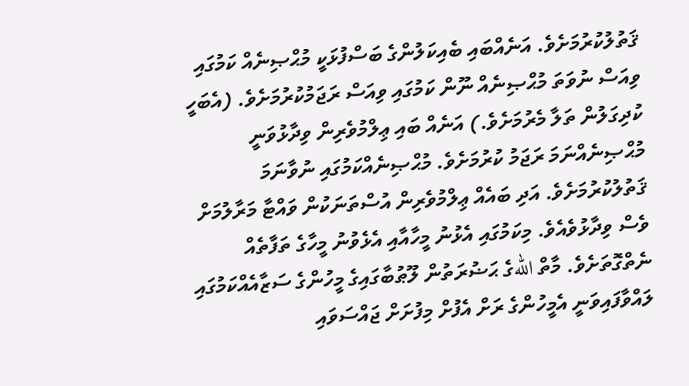ޤަތުލުކުރުމަށެވެ. އަނެއްބައި ބެއިކަލުންގެ ބަސްފުޅަކީ މުޙްޞިނެއް ކަމުގައި ވިއަސް ނުވަތަ މުޙްޞިނެއް ނޫން ކަމުގައި ވިއަސް ރަޖަމުކުރުމަށެވެ. (އެބަހީ ކުދިގަލުން ތަލާ މެރުމަށެވެ.) އަނެއް ބައި ޢިލްމުވެރިން ވިދާޅުވަނީ މުޙްޞިނެއްނަމަ ރަޖަމު ކުރުމަށެވެ. މުޙްޞިނެއްކަމުގައި ނުވާނަމަ ޤަތުލުކުރުމަށެވެ. އަދި ބައެއް ޢިލްމުވެރިން އުސްތަނަކުން ވައްޓާ މަރާލުމަށް ވެސް ވިދާޅުވެއެވެ. މިކަމުގައި އެޅުނު މީހާއާއި އެޅެވުނު މީހާގެ ތަފާތެއް ނެތްގޮތަށެވެ. މާތް اللهގެ ޙަޟުރަތުން ލޫޠުބާގައިގެ މީހުންގެ ސަޒާއެއްކަމުގައި ލައްވާފައިވަނީ އެމީހުންގެ ރަށް އެފުށް މިފުށަށް ޖައްސަވައި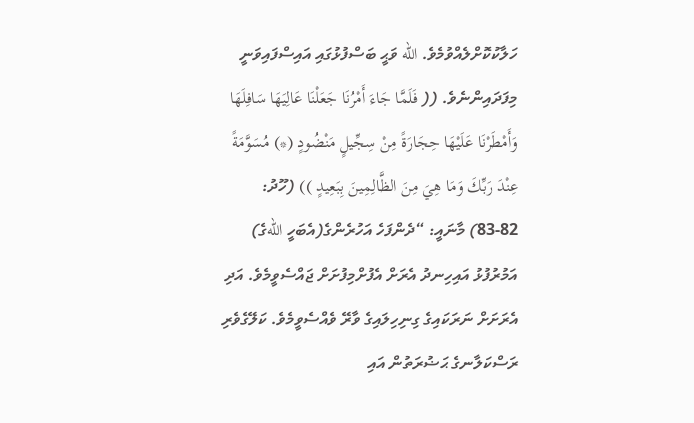ހަލާކުކޮށްލެއްވުމެވެ. الله ވަޙީ ބަސްފުޅުގައި އައިސްފައިވަނީ މިފަދައިންނެވެ. (( فَلَمَّا جَاءَ أَمْرُنَا جَعَلْنَا عَالِيَهَا سَافِلَهَا وَأَمْطَرْنَا عَلَيْهَا حِجَارَةً مِنْ سِجِّيلٍ مَنْضُودٍ (*) مُسَوَّمَةً عِنْدَ رَبِّكَ وَمَا هِيَ مِنَ الظَّالِمِينَ بِبَعِيدٍ )) (ހޫދު: 82-83) މާނައީ: “ދެންފަހެ އަހުރެންގެ(އެބަހީ اللهގެ) އަމުރުފުޅު އައިހިނދު އެރަށް އެފުށްމިފުށަށް ޖައްސެވީމެވެ. އަދި އެރަށަށް ނަރަކައިގެ ގިނިހިލައިގެ ވާރޭ ވެއްސެވީމެވެ. ކަލޭގެވެރި ރަސްކަލާނގެ ޙަޟުރަތުން އައި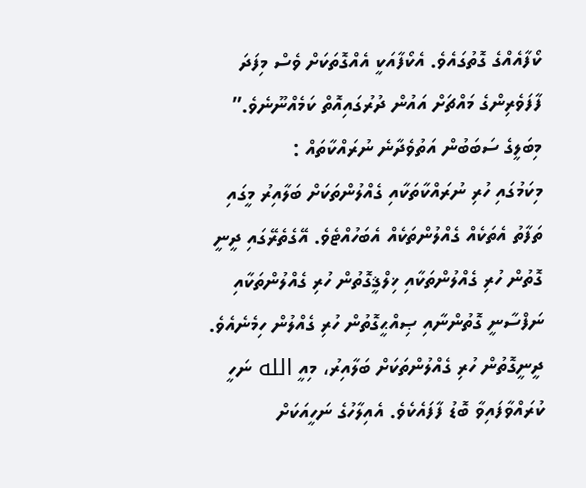ކޯފާއެއްގެ ގޮތުގައެވެ. އެކޯފާއަކީ އެއްގޮތަކަށް ވެސް މިފަދަ ފާފަވެރިންގެ މައްޗަށް އައުން ދުރުގައިއޮތް ކަމެއްނޫނެވެ.”
މިބަލީގެ ސަބަބުން އަތުވެދާނެ ނުރައްކާތައް :
މިކަމުގައި ހުރި ނުރައްކާތަކާއި ގެއްލުންތަކަށް ބަލާއިރު މީގައި ތަފާތު އެތަކެއް ގެއްލުންތަކެއް އެބަހުއްޓެވެ. އޭގެތެރޭގައި ދީނީ ގޮތުން ހުރި ގެއްލުންތަކާއި ޚިލްޤީގޮތުން ހުރި ގެއްލުންތަކާއި ނަފްސާނީ ގޮތުންނާއި ޞިއްޙީގޮތުން ހުރި ގެއްލުން ހިމެނެއެވެ.
ދީނީގޮތުން ހުރި ގެއްލުންތަކަށް ބަލާއިރު، މިއީ الله ނަހީ ކުރައްވާފައިވާ ބޮޑު ފާފައެކެވެ. އެއިލާހުގެ ނަހީއަކަށް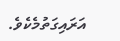އަރައިގަތުމެކެވެ.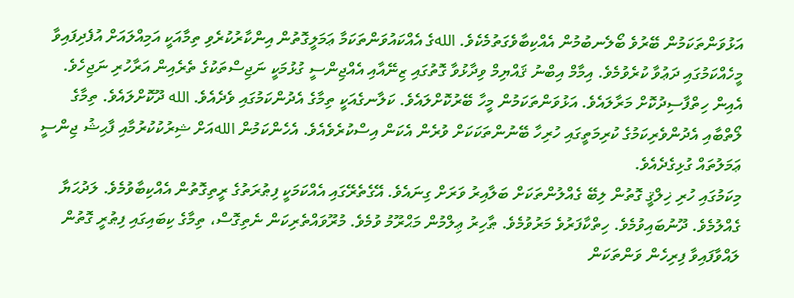އަޅުވަންތަކަމުން ބޭރުވެ ބޯލެނބުމުން އެއްކިބާވެގަތުމެކެވެ. اللهގެ އެއްކައުވަންތަކަމާ ޢަމަލީގޮތުން އިންކާރުކުރެވި ތިމާއަކީ އަމިއްލައަށް އުފެދިފައިވާ މީހެއްކަމުގައި ދަޢުވާ ކުރެވުމެވެ. އިމާމް އިބްނު ޤައްޔިމް ވިދާޅުވާ ގޮތުގައި ޒިނޭއާއި އެއްޖިންސީ ގުޅުމަކީ ނަޖިސްތަކުގެ ތެރެއިން އަރާހުރި ނަޖިހެވެ. އެއިން ހިތްފާސިދުކޮށް މަރާލައެވެ. އަޅުވަންތަކަމުން މީހާ ބޭރުކޮށްލައެވެ. ކަލާނގެއަކީ ތިމާގެ އެދުންކަމުގައި ވެދެއެވެ. الله ދޫކޮށްލައެވެ. ތިމާގެ ލޯތްބާއި އެދުންވެރިކަމުގެ ކުރިމަތީގައި ހުރިހާ ބޭނުންތަކަކަށް ވުރެން އެކަން އިސްކުރެވެއެވެ. އެހެންކަމުން اللهއަށް ޝިރުކުކުރުމާއި ފާޙިޝު ޖިންސީ ޢަމަލުތައް ގުޅިގެދެއެވެ.
މިކަމުގައި ހުރި ޚިލްޤީ ގޮތުން ލިބޭ ގެއްލުންތަކަށް ބަލާއިރު ވަރަށް ގިނައެވެ. އޭގެތެރޭގައި އެއްކަމަކީ ފިޠުރަތުގެ ރީތިގޮތުން އެއްކިބާވުމެވެ. ލަދުޙަޔާ ގެއްލުމެވެ. ދޫނުބައިވުމެވެ. ހިތްކާފަރުވެ މަރުވުމެވެ. ޠާހިރު ޢިލްމުން މަޙްރޫމު ވުމެވެ. މުރޫވައްތެރިކަން ނެތިގޮސް، ތިމާގެ ކިބައިގައި ފިޠުރީ ގޮތުން ލައްވާފައިވާ ފިރިހެން ވަންތަކަން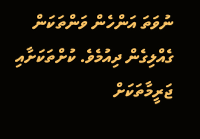ނުވަތަ އަންހެން ވަންތަކަން ގެއްލިގެން ދިއުމެވެ. ކުށްތަކަށާއި ޖަރީމާތަކަށް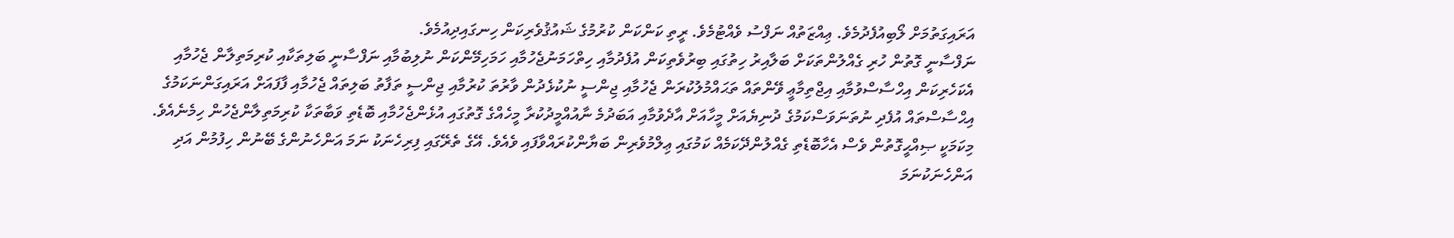އަރައިގަތުމަށް ލޯބިއުފެދުމެވެ. ޢިއްޒަތުއް ނަފްސު ވެއްޓުމެވެ. ރީތި ކަންކަން ކުރުމުގެ ޝައުޤުވެރިކަން ހިނގައިދިއުމެވެ.
ނަފްސާނީ ގޮތުން ހުރި ގެއްލުންތަކަށް ބަލާއިރު ހިތުގައި ބިރުވެތިކަން އުފެދުމާއި ހިތްހަމަނުޖެހުމާއި ހަމަހިމޭންކަން ނުލިބުމާއި ނަފްސާނީ ބަލިތަކާއި ކުރިމަތިލާން ޖެހުމާއި އެކަހެރިކަން އިހްސާސްވުމާއި އިޖްތިމާޢީ ވޭންތައް ތަޙައްމުލުކުރަން ޖެހުމާއި ޖިންސީ ނުކުޅެދުން ވާރުތަ ކުރުމާއި ޖިންސީ ތަފާތު ބަލިތައް ޖެހުމާއި ފާފައަށް އަރައިގަންނަކަމުގެ އިޙްސާސްތައް އުފެދި ނުތަނަވަސްކަމުގެ ދުނިޔެއަށް މީހާއަށް އާދެވުމާއި އަބަދުމެ ނާއުއްމީދުކުރާ މީހެއްގެ ގޮތުގައި އުޅެންޖެހުމާއި ބޮޑެތި ވަބާތަކާ ކުރިމަތިލާންޖެހުން ހިމެނެއެވެ.
މިކަމަކީ ޞިއްޙީގޮތުން ވެސް އެހާބޮޑެތި ގެއްލުންދޭކަމެއް ކަމުގައި ޢިލްމުވެރިން ބަޔާންކުރައްވާފައި ވެއެވެ. އޭގެ ތެރޭގައި ފިރިހެނަކު ނަމަ އަންހެނުންގެ ބޭނުން ހިފުމުން އަދި އަންހެނަކުނަމަ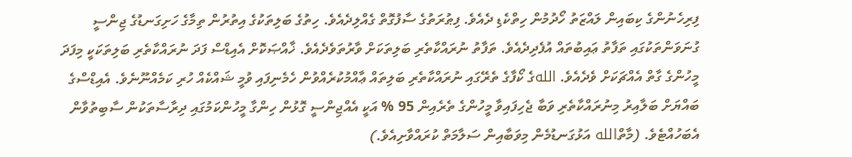ފިރިހެނުންގެ ކިބައިން ލައްޒަތު ހޯދުމުން ހިތްކެޑި ދެއެވެ. ފިޠުރަތުގެ ސާފުގޮތް ގެއްލިދެއެވެ. ހިތުގެ ބަލިތަކުގެ އިތުރުން ތިމާގެ ހަށިގަނޑުގެ ޖިންސީ ގުނަވަންތަކުގައި ތަފާތު ޢައިބުތައް އުފެދިދެއެވެ. ތަފާތު ނުރައްކާތެރި ބަލިތަކަށް ވާރުތަވެދެއެވެ. ޚާއްޞަކޮށް އެއިޑްސް ފަދަ ނުރައްކާތެރި ބަލިތަކަކީ މިފަދަ މީހުންގެ ގާތް އެއްޗަކަށް ވެދެއެވެ. اللهގެ ކޯފާގެ ތެރޭގައި ނުރައްކާތެރި ބަލިތައް ޢާއްމުކުރެއްވުން ހެމެނިފައި ވުމީ ޝައްކެއް ހުރި ކަމެއްނޫނެވެ. އެއިޑްސްގެ ބައްޔަށް ބަލާއިރު މިނުރައްކާތެރި ވަބާ ޖެހިފައިވާ މީހުންގެ ތެރެއިން 95 % އަކީ އެއްޖިންސީ ގޮޅުން ހިންގާ މީހުންކަމުގައި ދިރާސާތަކުން ސާބިތުވާން އެބަހުއްޓެވެ. (މާތްالله އަޅުގަނޑުމެން މިވަބާއިން ސަލާމަތް ކުރައްވާށިއެވެ.)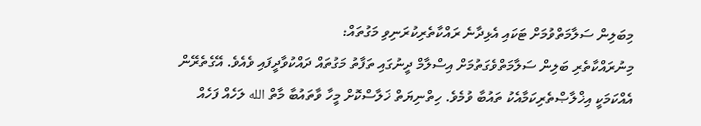މިބަލިން ސަލާމަތްވުމަށް ޓަކައި އެޅިދާނެ ރައްކާތެރިކުރަނިވި މަގުތައް:
މިނުރައްކާތެރި ބަލިން ސަލާމަތްވެގަތުމަށް އިސްލާމް ދީނުގައި ތަފާތު މަގުތައް ދައްކުވާދީފައި ވެއެވެ. އޭގެތެރޭން އެއްކަމަކީ އިޚްލާޞްތެރިކަމާއެކު ތައުބާ ވުމެވެ. ހިތްނިޔަތް ޚަލާސްކޮށް މީހާ ވާތައުބާ މާތް الله ލަހެއް ފަހެއް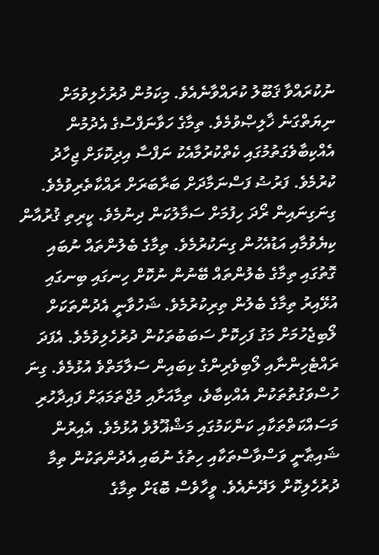ނުކުރައްވާ ޤަބޫލު ކުރައްވާނެއެވެ. މިކަމުން ދުރުހެލިވުމަށް ނިޔަތްގަނެ ޚާލިޞްވުމެވެ. ތިމާގެ ހަވާނަފްސުގެ އެދުމުން އެއްކިބާވެގަތުމުގައި ކެތްކުރުމާއެކު ނަފްސާ އިދިކޮޅަށް ޖިހާދު ކުރުމެވެ. ފަރުޟު ފަސްނަމާދަށް ބަރާބަރަށް ރައްކާތެރިވުމެވެ. ގިނަގިނައިން ރޯދަ ހިފުމަށް ސަމާލުކަން ދިނުމެވެ. ކީރިތި ޤުރުއާން ކިޔެވުމާއި އަޑުއެހުން ގިނަކުރުމެވެ. ތިމާގެ ބެލުންތައް ނުބައި ގޮތުގައި ތިމާގެ ބެލުންތައް ބޭނުން ނުކޮށް ހިނގައި ބިނގައި އުޅޭއިރު ތިމާގެ ބެލުން ތިރިކުރުމެވެ. ޝަހުވާނީ އެދުންތަކަށް ލޯބިޖެހުމަށް މަގު ފަހިކޮށް ސަބަބުތަކުން ދުރުހެލިވުމެވެ. އެފަދަ ރައްޓެހިންނާއި ލޯބިވެރިންގެ ކިބައިން ސަލާމަތްވެ އުޅުމެވެ. ގިނަ ހުސްވަގުތުތަކުން އެއްކިބާވެ، ތިމާއަށާއި މުޖްތަމަޢަށް ފައިދާހުރި މަސައްކަތްތަކާއި ކަންކަމުގައި މަޝްޣޫލުވެ އުޅުމެވެ. އެއިރުން ޝައިޠާނީ ވަސްވާސްތަކާއި ހިތުގެ ނުބައި އެދުންތަކުން ތިމާ ދުރުހެލިކޮށް ލަދޭނެއެވެ. ވީހާވެސް ބޮޑަށް ތިމާގެ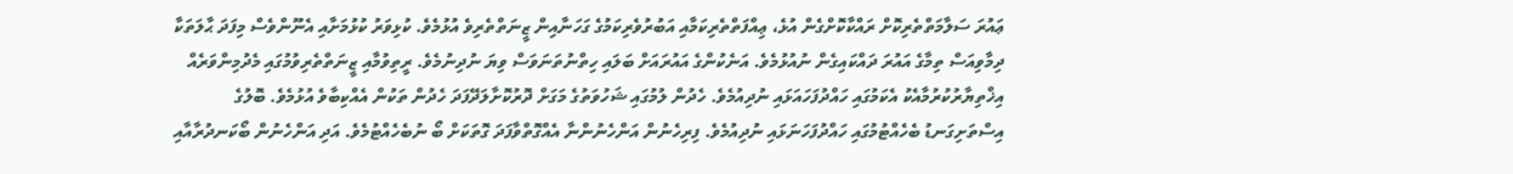ޢައުރަ ސަލާމަތްތެރިކޮށް ރައްކާކޮށްގެން އުޅެ، ޢިއްފަތްތެރިކަމާއި އަބުރުވެރިކަމުގެ ގަހަނާއިން ޒީނަތްތެރިވެ އުޅުމެވެ. ކުޅިވަރު ކުޅުމަށާއި އެނޫންވެސް މިފަދަ ޙާލަތަކާ ދިމާވިއަސް ތިމާގެ އައުރަ ދައްކައިގެން ނުއުޅުމެވެ. އަނެކުންގެ އައުރައަށް ބަލައި ހިތްނުތަނަވަސް ވިޔަ ނުދިނުމެވެ. ރީތިވުމާއި ޒީނަތްތެރިވުމުގައި މެދުމިންވަރެއް އިޚްތިޔާރުކުރުމާއެކު އެކަމުގައި ހައްދުފަހައަޅައި ނުދިއުމެވެ. ހެދުން ލުމުގައި ޝަހުވަތުގެ މަގަށް ދޮރުކޮށާލަދޭފަދަ ހެދުން ތަކުން އެއްކިބާވެ އުޅުމެވެ. ބޮލުގެ އިސްތަށިގަނޑު ބެހެއްޓުމުގައި ހައްދުފަހަނަޅައި ނުދިއުމެވެ. ފިރިހެނުން އަންހެނުންނާ އެއްގޮތްވާފަދަ ގޮތަކަށް ބޯ ނުބެހެއްޓުމެވެ. އަދި އަންހެނުން ބޯކަނދުރާއާއި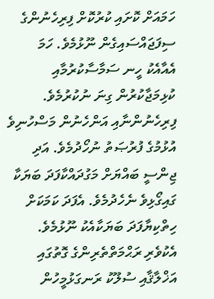ހަމައަށް ކޮށައި ކުރުކޮށް ފިރިހެނުންގެ ސިފަޖައްސައިގެން ނޫޅުމެވެ. ހަމަ އެއާއެކު ހީނ ސަމާސާކުރުމާއި ކުޅިމަޖާކުރުން ގިނަ ނުކުރުމެވެ. ފިރިހެނުންނާއި އަންހެނުން މަސްހުނިވެ އުޅުމުގެ ފުރުޞަތު ނުހޯދުމެވެ. އަދި ޖިންސީ ބައްޔަށް މަގުދައްކާފަދަ ބަޔަކާ ގައިގޯޅިވެ ނެހެދުމެވެ. އެފަދަ ކަމަކަށް ހިތްކިޔާފަދަ ބަޔަކާއެކު ނޫޅުމެވެ. އެކުވެރި ރަޙްމަތްތެރިންގެ ގޮތުގައި އަޚްލާޤާއި ސުލޫކު ރަނގަޅުމީހުން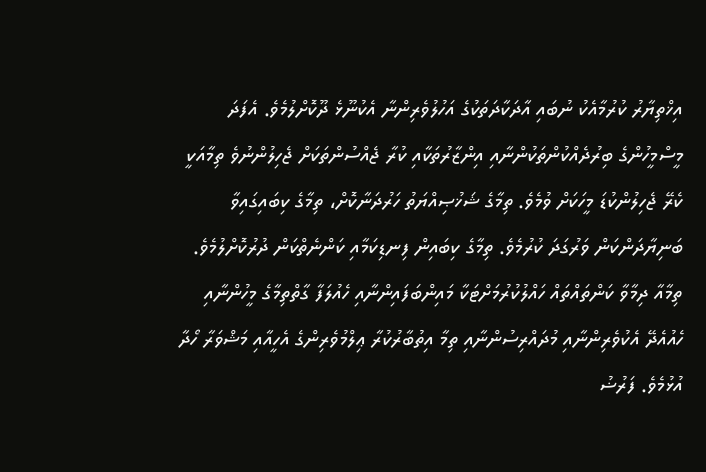އިޚްތިޔާރު ކުރުމާއެކު ނުބައި އާދަކާދަތަކުގެ އަހުލުވެރިންނާ އެކުނޫޅެ ދޫކޮށްލުމެވެ. އެފަދަ މީސްމީހުންގެ ބިރުދެއްކުންތަކުންނާއި އިންޒާރުތަކާއި ކުރާ ޖެއްސުންތަކަށް ޖެހިލުންނުވެ ތިމާއަކީ ކެރޭ ޖެހިލުންކުޑަ މީހަކަށް ވުމެވެ. ތިމާގެ ޝަޚުޞިއްޔަތު ހަރުދަނާކޮށް، ތިމާގެ ކިބައިގައިވާ ބަނިޔާދަންކަން ވަރުގަދަ ކުރުމެވެ. ތިމާގެ ކިބައިން ފިނޑިކަމާއި ކަންނެތްކަން ދުރުކޮށްލުމެވެ. ތިމާއާ ދިމާވާ ކަންތައްތައް ހައްލުކުރުމަށްޓަކާ މައިންބަފައިންނާއި ހެއުލަފާ ގާތްތިމާގެ މީހުންނާއި ހެއުއެދޭ އެކުވެރިންނާއި މުދައްރިސުންނާއި ތިމާ އިތުބާރުކުރާ ޢިލްމުވެރިންގެ އެހީއާއި މަޝްވަރާ ހޯދާ އުޅުމެވެ. ފަރުޟު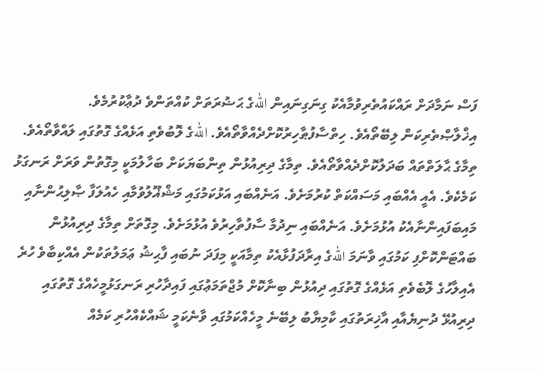ފަސް ނަމާދަށް ރައްކައުތެރިވުމާއެކު ގިނަގިނައިން اللهގެ ޙަޟުރަތަށް ކުއްތަންވެ ދުޢާކުރުމެވެ. އިޚްލާޞްތެރިކަން ލިބޭތޯއެވެ. ހިތްސާފުޠާހިރުކޮށްދެއްވާތޯއެވެ. اللهގެ ލޮބުވެތި އަޅެއްގެ ގޮތުގައި ލައްވާތޯއެވެ. ތިމާގެ ޙާލަތްތައް ބަދަލުކޮށްދެއްވާތޯއެވެ. ތިމާގެ ދިރިއުޅުން ތިންބަޔަކަށް ބަހާލުމަކީ މިގޮތުން ވަރަށް ރަނގަޅު ކަމެކެވެ. އެއީ އެއްބައި މަސައްކަތް ކުރުމަށެވެ. އަނެއްބައި އަޅުކަމުގައި މަޝްޣޫލުވުމާއި ހެއުލަފާ ޞާލިޙުންނާއި މައިބަފައިންނާއެކު އުޅުމަށެވެ. އަނެއްބައި ނިދުމާ ސާފުތާހިރުވެ އުޅުމަށެވެ. މިގޮތަށް ތިމާގެ ދިރިއުޅުން ބައްޓަންކޮށްފި ކަމުގައި ވާނަމަ اللهގެ އިރާދަފުޅާއެކު ތިމާއަކީ މިފަދަ ނުބައި ފާޙިޝު ޢަމަލުތަކުން އެއްކިބާވެ ހުރެ އެއިލާހުގެ ލޮބެވެތި އަޅެއްގެ ގޮތުގައި ދިއުޅުން ބިނާކޮށް މުޖްތަމަޢުގައި ފައިދާހުރި ރަނގަޅުމީހެއްގެ ގޮތުގައި ދިރިއުޅޭ ދުނިޔެއާއި އާޚިރަތުގައި ކާމިޔާބު ލިބޭނެ މީހެއްކަމުގައި ވާނެކަމީ ޝައްކެއްހުރި ކަމެއް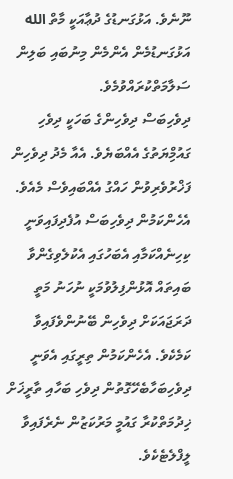ނޫނެވެ. އަޅުގަނޑުގެ ދުޢާއަކީ މާތް الله އަޅުގަނޑުމެން އެންމެން މިނުބައި ބަލިން ސަލާމަތްކުރައްވުމެވެ.
ދިވެހިބަސް ދިވެހިންގެ ބަހަކީ ދިވެހި ގައުމިްޔަތުގެ އެއްބަޔެވެ. އެއާ މެދު ދިވެހިން ފަޚްރުވެރިވުން ހައްގު އެއްބައިވެސް މެއެވެ. އެހެންކަމުން ދިވެހިބަސް އުފެދިފައިވަނީ ކިހިނެއްކަމާއި އެބަހުގައި އެކުލެވިގެންވާ ބައިތައް އޮޅުންފިލުވުމަކީ ނުހަނު މަތީ  ދަރަޖައަކަށް ދިވެހިން ބޭނުންވެފައިވާ ކަމެކެވެ. އެހެންކަމުން ތިރީގައި އެވަނީ ދިވެހިބަހާބެހޭގޮތުން ދިވެހި ބަހާއި ތާރީޚަށް ޚިދުމަތްކުރާ ގައުމީ މަރުކަޒުން ނެރެފައިވާ ލީފްލެޓެކެވެ.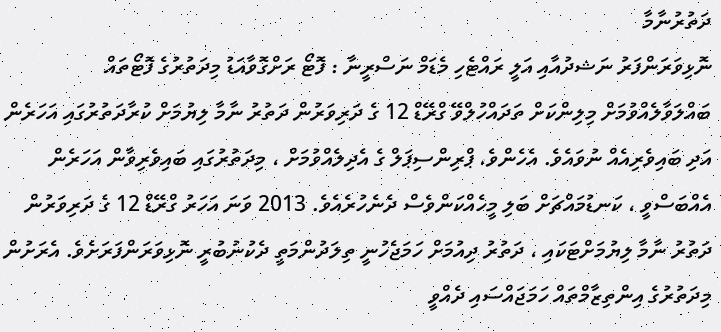ދަތުރުނާމާ
ނޮޅިވަރަންފަރު ނަޝދުއާއި އަލީ ރައްޓެހި މެޑަމް ނަސްރީނާ : ފޮޓޯ ރަށްގޮވާއަޑު މިދަތުރުގެ ފޮޓޯތައް ބައްލަވާލެއްވުމަށް މިލިންކަށް ތަދައްހުލްވޭ ގްރޭޑް 12 ގެ ދަރިވަރުން ދަތުރު ނާމާ ލިޔުމަށް ކުރާދަތުރުގައި އަހަރެން އަދި ބައިވެރިއެއް ނުވައެވެ. އެހެންވެ، ޕްރިންސިޕަލް ގެ އެދިލެއްވުމަށް ، މިދަތުރުގައި ބައިވެރިވާން އަހަރެން އެއްބަސްވީ ، ކަނޑުމައްޗަށް ބަލި މީހެއްކަންވެސް ދެނެހުރެއެވެ. 2013 ވަނަ އަހަރު ގްރޭޑް 12 ގެ ދަރިވަރުން ދަތުރު ނާމާ ލިޔުމަށްޓަކައި ، ދަތުރު ދިއުމަށް ހަމަޖެހުނީ ތިލަދުންމަތީ ދެކުނުބުރީ ނޮޅިވަރަންފަރަށެވެ. އެރަށުން މިދަތުރުގެ އިންތިޒާމްތައް ހަމަޖައްސައި ދެއްވީ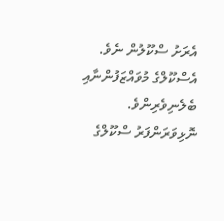އެރަށު ސްކޫލުން ނެވެ. އެސްކޫލްގެ މުވައްޒަފުންނާއި ބެލެނިވެރިންވެ. ނޮޅިވަރަންފަރު ސްކޫލްގެ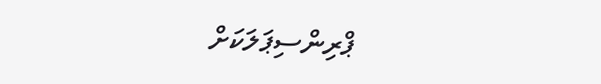ޕްރިންސިޕަލަކަށް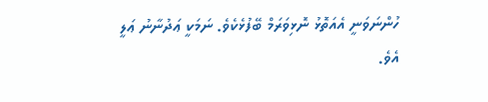ހުންނަވަނީ އެއަތޮޅު ނޮޅިވަރަމް ބޭފުޅެކެވެ. ނަމަކީ ޢަދުނާނު ޢަލީ އެވެ.